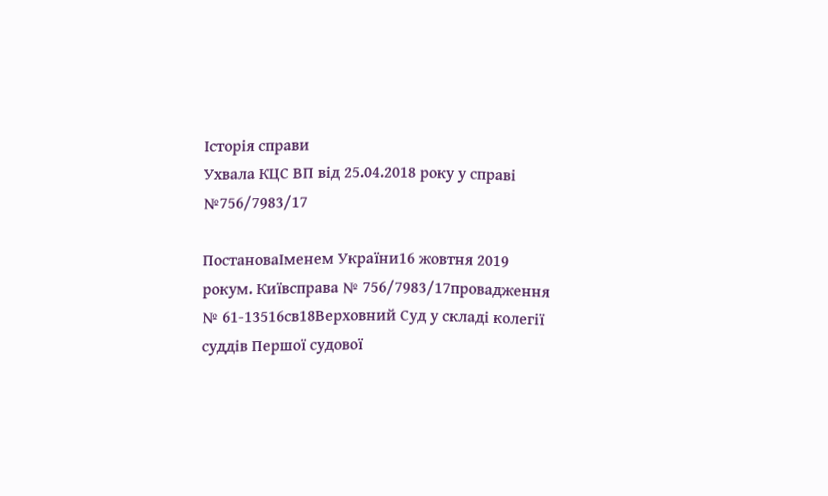Історія справи
Ухвала КЦС ВП від 25.04.2018 року у справі №756/7983/17

ПостановаІменем України16 жовтня 2019 рокум. Київсправа № 756/7983/17провадження № 61-13516св18Верховний Суд у складі колегії суддів Першої судової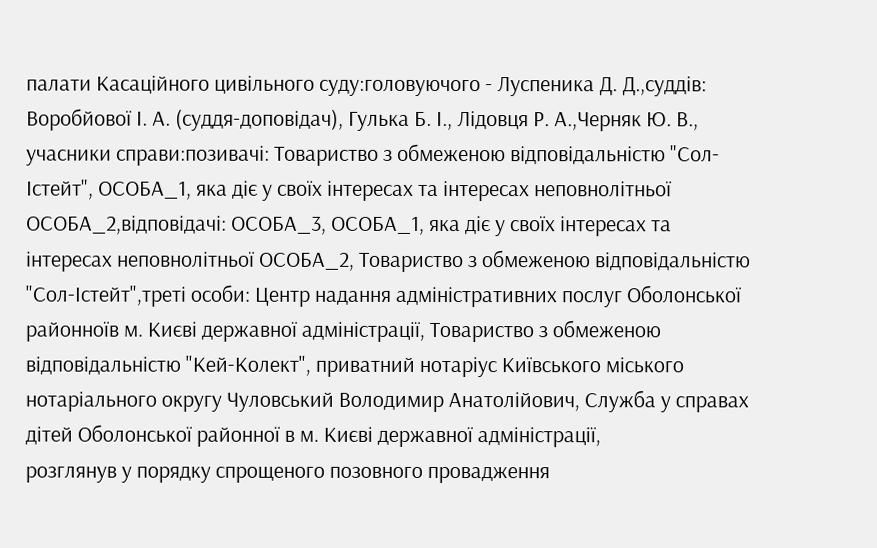палати Касаційного цивільного суду:головуючого - Луспеника Д. Д.,суддів: Воробйової І. А. (суддя-доповідач), Гулька Б. І., Лідовця Р. А.,Черняк Ю. В.,
учасники справи:позивачі: Товариство з обмеженою відповідальністю "Сол-Істейт", ОСОБА_1, яка діє у своїх інтересах та інтересах неповнолітньої ОСОБА_2,відповідачі: ОСОБА_3, ОСОБА_1, яка діє у своїх інтересах та інтересах неповнолітньої ОСОБА_2, Товариство з обмеженою відповідальністю "Сол-Істейт",треті особи: Центр надання адміністративних послуг Оболонської районноїв м. Києві державної адміністрації, Товариство з обмеженою відповідальністю "Кей-Колект", приватний нотаріус Київського міського нотаріального округу Чуловський Володимир Анатолійович, Служба у справах дітей Оболонської районної в м. Києві державної адміністрації,
розглянув у порядку спрощеного позовного провадження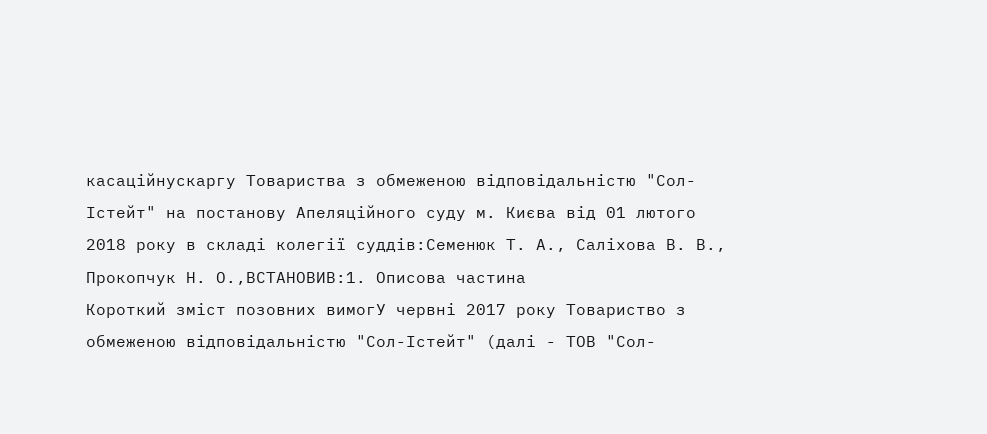касаційнускаргу Товариства з обмеженою відповідальністю "Сол-Істейт" на постанову Апеляційного суду м. Києва від 01 лютого 2018 року в складі колегії суддів:Семенюк Т. А., Саліхова В. В., Прокопчук Н. О.,ВСТАНОВИВ:1. Описова частина
Короткий зміст позовних вимогУ червні 2017 року Товариство з обмеженою відповідальністю "Сол-Істейт" (далі - ТОВ "Сол-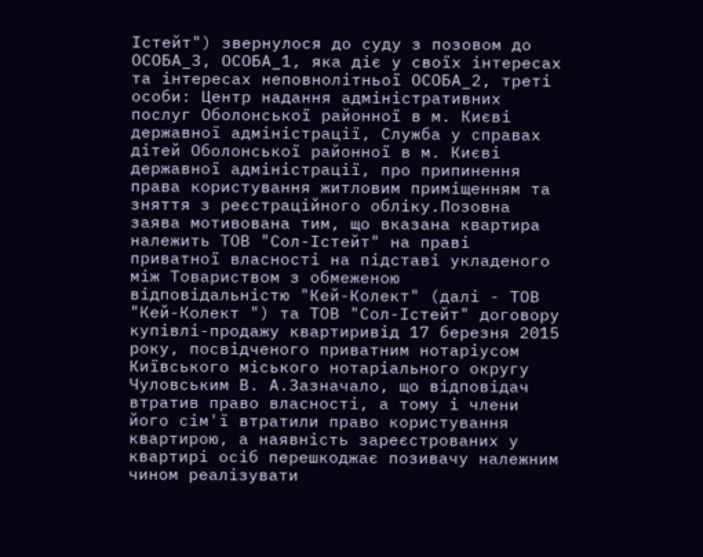Істейт") звернулося до суду з позовом до ОСОБА_3, ОСОБА_1, яка діє у своїх інтересах та інтересах неповнолітньої ОСОБА_2, треті особи: Центр надання адміністративних послуг Оболонської районної в м. Києві державної адміністрації, Служба у справах дітей Оболонської районної в м. Києві державної адміністрації, про припинення права користування житловим приміщенням та зняття з реєстраційного обліку.Позовна заява мотивована тим, що вказана квартира належить ТОВ "Сол-Істейт" на праві приватної власності на підставі укладеного між Товариством з обмеженою відповідальністю "Кей-Колект" (далі - ТОВ "Кей-Колект ") та ТОВ "Сол-Істейт" договору купівлі-продажу квартиривід 17 березня 2015 року, посвідченого приватним нотаріусом Київського міського нотаріального округу Чуловським В. А.Зазначало, що відповідач втратив право власності, а тому і члени його сім'ї втратили право користування квартирою, а наявність зареєстрованих у квартирі осіб перешкоджає позивачу належним чином реалізувати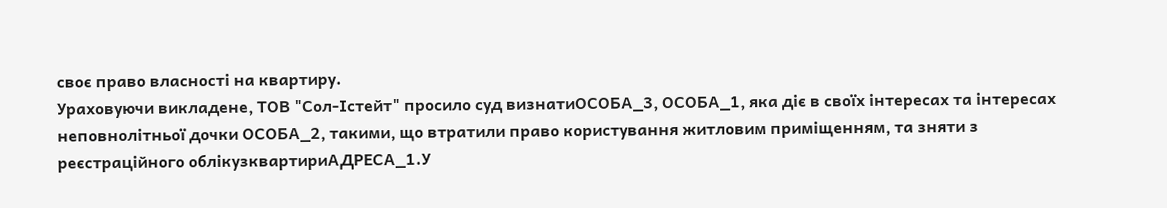своє право власності на квартиру.
Ураховуючи викладене, ТОВ "Сол-Істейт" просило суд визнатиОСОБА_3, ОСОБА_1, яка діє в своїх інтересах та інтересах неповнолітньої дочки ОСОБА_2, такими, що втратили право користування житловим приміщенням, та зняти з реєстраційного облікузквартириАДРЕСА_1.У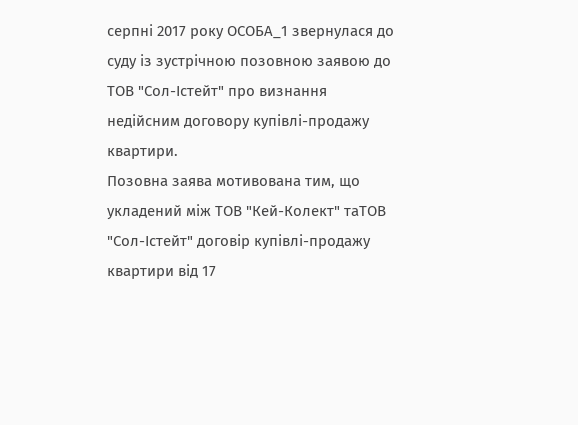серпні 2017 року ОСОБА_1 звернулася до суду із зустрічною позовною заявою до ТОВ "Сол-Істейт" про визнання недійсним договору купівлі-продажу квартири.
Позовна заява мотивована тим, що укладений між ТОВ "Кей-Колект" таТОВ "Сол-Істейт" договір купівлі-продажу квартири від 17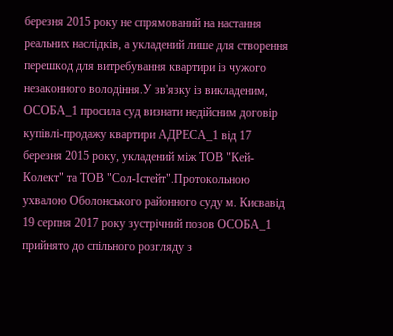березня 2015 року не спрямований на настання реальних наслідків, а укладений лише для створення перешкод для витребування квартири із чужого незаконного володіння.У зв'язку із викладеним, ОСОБА_1 просила суд визнати недійсним договір купівлі-продажу квартири АДРЕСА_1 від 17 березня 2015 року, укладений між ТОВ "Кей-Колект" та ТОВ "Сол-Істейт".Протокольною ухвалою Оболонського районного суду м. Києвавід 19 серпня 2017 року зустрічний позов ОСОБА_1 прийнято до спільного розгляду з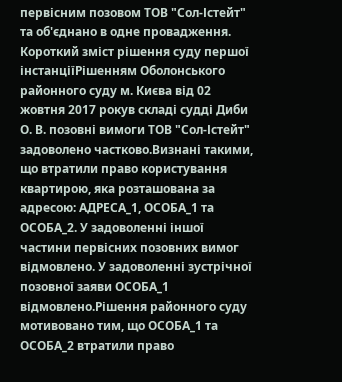первісним позовом ТОВ "Сол-Істейт" та об'єднано в одне провадження.
Короткий зміст рішення суду першої інстанціїРішенням Оболонського районного суду м. Києва від 02 жовтня 2017 рокув складі судді Диби О. В. позовні вимоги ТОВ "Сол-Істейт" задоволено частково.Визнані такими, що втратили право користування квартирою, яка розташована за адресою: АДРЕСА_1, ОСОБА_1 та ОСОБА_2. У задоволенні іншої частини первісних позовних вимог відмовлено. У задоволенні зустрічної позовної заяви ОСОБА_1 відмовлено.Рішення районного суду мотивовано тим, що ОСОБА_1 та ОСОБА_2 втратили право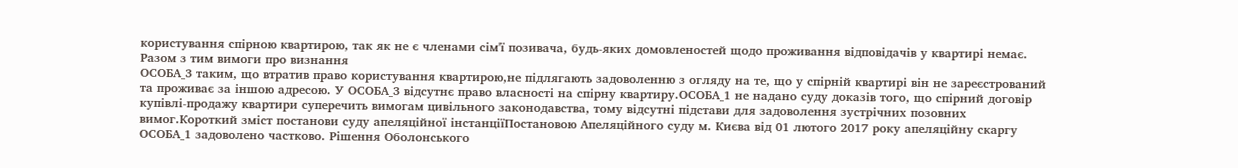користування спірною квартирою, так як не є членами сім'ї позивача, будь-яких домовленостей щодо проживання відповідачів у квартирі немає. Разом з тим вимоги про визнання
ОСОБА_3 таким, що втратив право користування квартирою,не підлягають задоволенню з огляду на те, що у спірній квартирі він не зареєстрований та проживає за іншою адресою. У ОСОБА_3 відсутнє право власності на спірну квартиру.ОСОБА_1 не надано суду доказів того, що спірний договір купівлі-продажу квартири суперечить вимогам цивільного законодавства, тому відсутні підстави для задоволення зустрічних позовних вимог.Короткий зміст постанови суду апеляційної інстанціїПостановою Апеляційного суду м. Києва від 01 лютого 2017 року апеляційну скаргу ОСОБА_1 задоволено частково. Рішення Оболонського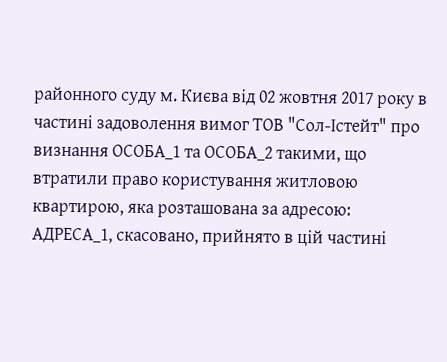районного суду м. Києва від 02 жовтня 2017 року в частині задоволення вимог ТОВ "Сол-Істейт" про визнання ОСОБА_1 та ОСОБА_2 такими, що втратили право користування житловою квартирою, яка розташована за адресою: АДРЕСА_1, скасовано, прийнято в цій частині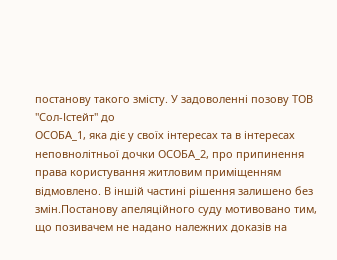постанову такого змісту. У задоволенні позову ТОВ "Сол-Істейт" до
ОСОБА_1, яка діє у своїх інтересах та в інтересах неповнолітньої дочки ОСОБА_2, про припинення права користування житловим приміщенням відмовлено. В іншій частині рішення залишено без змін.Постанову апеляційного суду мотивовано тим, що позивачем не надано належних доказів на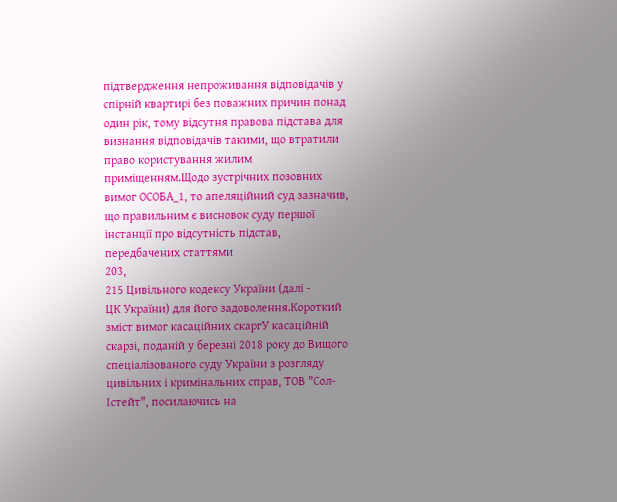підтвердження непроживання відповідачів у спірній квартирі без поважних причин понад один рік, тому відсутня правова підстава для визнання відповідачів такими, що втратили право користування жилим приміщенням.Щодо зустрічних позовних вимог ОСОБА_1, то апеляційний суд зазначив, що правильним є висновок суду першої інстанції про відсутність підстав, передбачених статтями
203,
215 Цивільного кодексу України (далі -
ЦК України) для його задоволення.Короткий зміст вимог касаційних скаргУ касаційній скарзі, поданій у березні 2018 року до Вищого спеціалізованого суду України з розгляду цивільних і кримінальних справ, ТОВ "Сол-Істейт", посилаючись на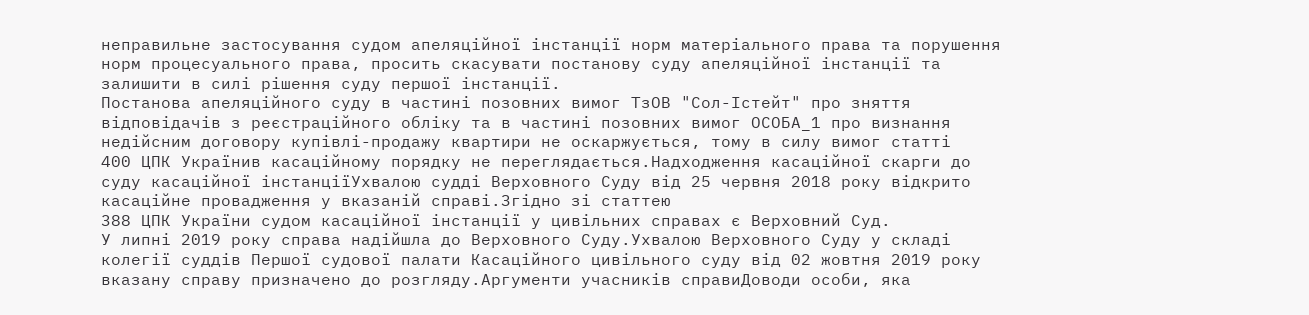неправильне застосування судом апеляційної інстанції норм матеріального права та порушення норм процесуального права, просить скасувати постанову суду апеляційної інстанції та залишити в силі рішення суду першої інстанції.
Постанова апеляційного суду в частині позовних вимог ТзОВ "Сол-Істейт" про зняття відповідачів з реєстраційного обліку та в частині позовних вимог ОСОБА_1 про визнання недійсним договору купівлі-продажу квартири не оскаржується, тому в силу вимог статті
400 ЦПК Українив касаційному порядку не переглядається.Надходження касаційної скарги до суду касаційної інстанціїУхвалою судді Верховного Суду від 25 червня 2018 року відкрито касаційне провадження у вказаній справі.Згідно зі статтею
388 ЦПК України судом касаційної інстанції у цивільних справах є Верховний Суд.
У липні 2019 року справа надійшла до Верховного Суду.Ухвалою Верховного Суду у складі колегії суддів Першої судової палати Касаційного цивільного суду від 02 жовтня 2019 року вказану справу призначено до розгляду.Аргументи учасників справиДоводи особи, яка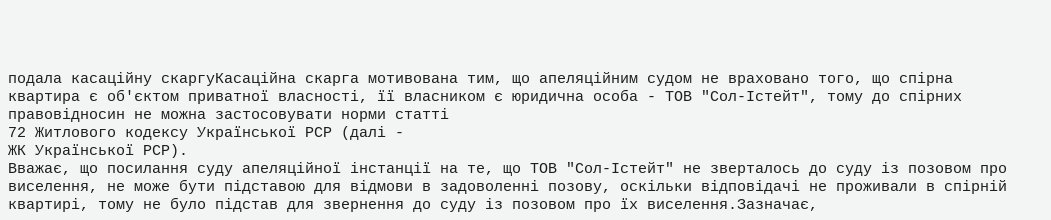подала касаційну скаргуКасаційна скарга мотивована тим, що апеляційним судом не враховано того, що спірна квартира є об'єктом приватної власності, її власником є юридична особа - ТОВ "Сол-Істейт", тому до спірних правовідносин не можна застосовувати норми статті
72 Житлового кодексу Української РСР (далі -
ЖК Української РСР).
Вважає, що посилання суду апеляційної інстанції на те, що ТОВ "Сол-Істейт" не зверталось до суду із позовом про виселення, не може бути підставою для відмови в задоволенні позову, оскільки відповідачі не проживали в спірній квартирі, тому не було підстав для звернення до суду із позовом про їх виселення.Зазначає,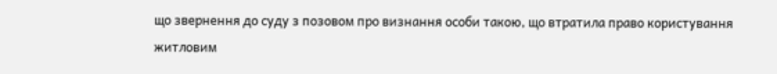що звернення до суду з позовом про визнання особи такою, що втратила право користування житловим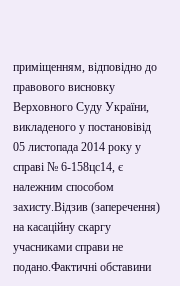приміщенням, відповідно до правового висновку Верховного Суду України, викладеного у постановівід 05 листопада 2014 року у справі № 6-158цс14, є належним способом захисту.Відзив (заперечення) на касаційну скаргу учасниками справи не подано.Фактичні обставини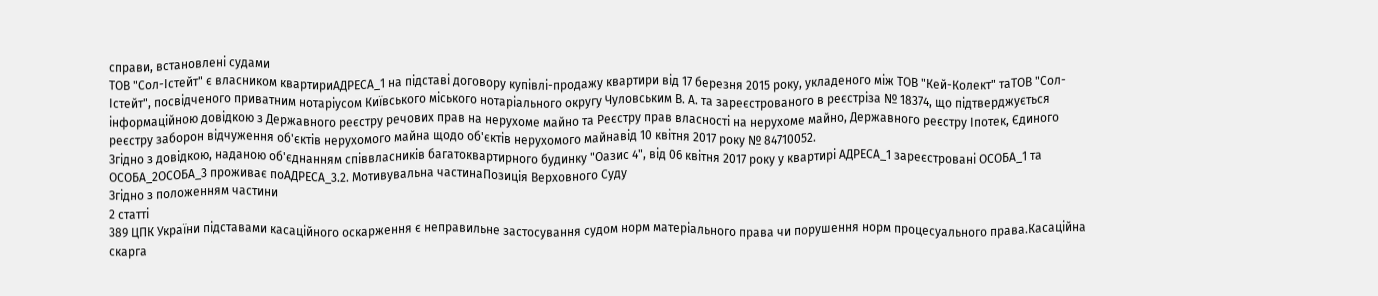справи, встановлені судами
ТОВ "Сол-Істейт" є власником квартириАДРЕСА_1 на підставі договору купівлі-продажу квартири від 17 березня 2015 року, укладеного між ТОВ "Кей-Колект" таТОВ "Сол-Істейт", посвідченого приватним нотаріусом Київського міського нотаріального округу Чуловським В. А. та зареєстрованого в реєстріза № 18374, що підтверджується інформаційною довідкою з Державного реєстру речових прав на нерухоме майно та Реєстру прав власності на нерухоме майно, Державного реєстру Іпотек, Єдиного реєстру заборон відчуження об'єктів нерухомого майна щодо об'єктів нерухомого майнавід 10 квітня 2017 року № 84710052.
Згідно з довідкою, наданою об'єднанням співвласників багатоквартирного будинку "Оазис 4", від 06 квітня 2017 року у квартирі АДРЕСА_1 зареєстровані ОСОБА_1 та ОСОБА_2ОСОБА_3 проживає поАДРЕСА_3.2. Мотивувальна частинаПозиція Верховного Суду
Згідно з положенням частини
2 статті
389 ЦПК України підставами касаційного оскарження є неправильне застосування судом норм матеріального права чи порушення норм процесуального права.Касаційна скарга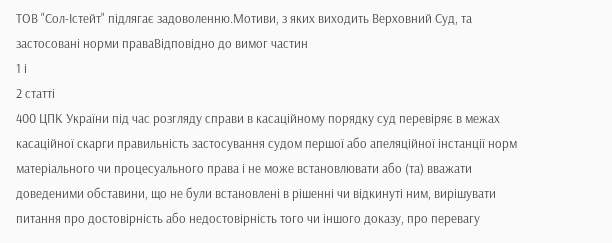ТОВ "Сол-Істейт" підлягає задоволенню.Мотиви, з яких виходить Верховний Суд, та застосовані норми праваВідповідно до вимог частин
1 і
2 статті
400 ЦПК України під час розгляду справи в касаційному порядку суд перевіряє в межах касаційної скарги правильність застосування судом першої або апеляційної інстанції норм матеріального чи процесуального права і не може встановлювати або (та) вважати доведеними обставини, що не були встановлені в рішенні чи відкинуті ним, вирішувати питання про достовірність або недостовірність того чи іншого доказу, про перевагу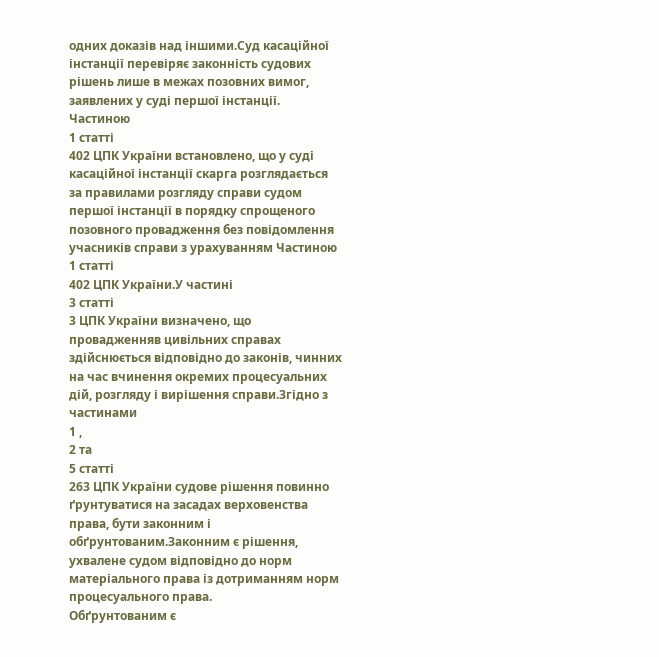одних доказів над іншими.Суд касаційної інстанції перевіряє законність судових рішень лише в межах позовних вимог, заявлених у суді першої інстанції.
Частиною
1 статті
402 ЦПК України встановлено, що у суді касаційної інстанції скарга розглядається за правилами розгляду справи судом першої інстанції в порядку спрощеного позовного провадження без повідомлення учасників справи з урахуванням Частиною
1 статті
402 ЦПК України.У частині
3 статті
3 ЦПК України визначено, що провадженняв цивільних справах здійснюється відповідно до законів, чинних на час вчинення окремих процесуальних дій, розгляду і вирішення справи.Згідно з частинами
1 ,
2 та
5 статті
263 ЦПК України судове рішення повинно ґрунтуватися на засадах верховенства права, бути законним і обґрунтованим.Законним є рішення, ухвалене судом відповідно до норм матеріального права із дотриманням норм процесуального права.
Обґрунтованим є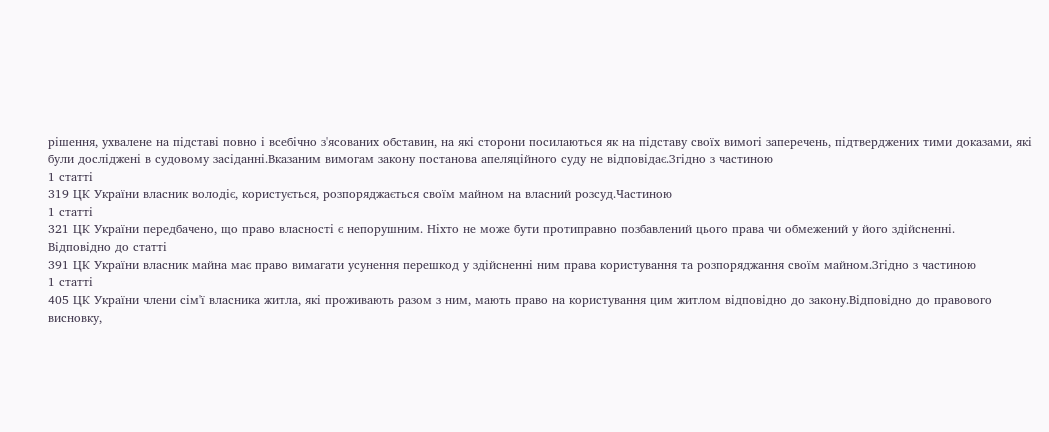рішення, ухвалене на підставі повно і всебічно з'ясованих обставин, на які сторони посилаються як на підставу своїх вимогі заперечень, підтверджених тими доказами, які були досліджені в судовому засіданні.Вказаним вимогам закону постанова апеляційного суду не відповідає.Згідно з частиною
1 статті
319 ЦК України власник володіє, користується, розпоряджається своїм майном на власний розсуд.Частиною
1 статті
321 ЦК України передбачено, що право власності є непорушним. Ніхто не може бути протиправно позбавлений цього права чи обмежений у його здійсненні.
Відповідно до статті
391 ЦК України власник майна має право вимагати усунення перешкод у здійсненні ним права користування та розпоряджання своїм майном.Згідно з частиною
1 статті
405 ЦК України члени сім'ї власника житла, які проживають разом з ним, мають право на користування цим житлом відповідно до закону.Відповідно до правового висновку,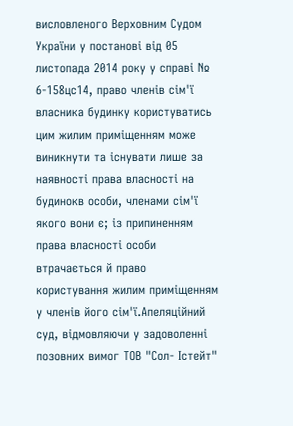висловленого Верховним Судом України у постанові від 05 листопада 2014 року у справі № 6-158цс14, право членів сім'ї власника будинку користуватись цим жилим приміщенням може виникнути та існувати лише за наявності права власності на будинокв особи, членами сім'ї якого вони є; із припиненням права власності особи втрачається й право користування жилим приміщенням у членів його сім'ї.Апеляційний суд, відмовляючи у задоволенні позовних вимог ТОВ "Сол- Істейт"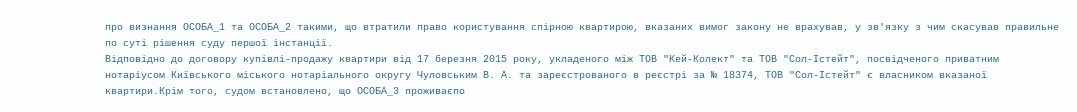про визнання ОСОБА_1 та ОСОБА_2 такими, що втратили право користування спірною квартирою, вказаних вимог закону не врахував, у зв'язку з чим скасував правильне по суті рішення суду першої інстанції.
Відповідно до договору купівлі-продажу квартири від 17 березня 2015 року, укладеного між ТОВ "Кей-Колект" та ТОВ "Сол-Істейт", посвідченого приватним нотаріусом Київського міського нотаріального округу Чуловським В. А. та зареєстрованого в реєстрі за № 18374, ТОВ "Сол-Істейт" є власником вказаної квартири.Крім того, судом встановлено, що ОСОБА_3 проживаєпо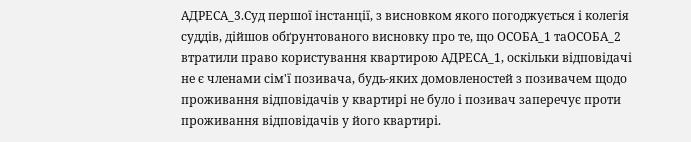АДРЕСА_3.Суд першої інстанції, з висновком якого погоджується і колегія суддів, дійшов обґрунтованого висновку про те, що ОСОБА_1 таОСОБА_2 втратили право користування квартирою АДРЕСА_1, оскільки відповідачі не є членами сім'ї позивача, будь-яких домовленостей з позивачем щодо проживання відповідачів у квартирі не було і позивач заперечує проти проживання відповідачів у його квартирі.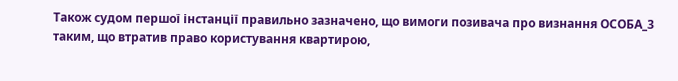Також судом першої інстанції правильно зазначено, що вимоги позивача про визнання ОСОБА_3 таким, що втратив право користування квартирою,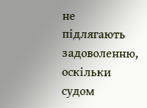не підлягають задоволенню, оскільки судом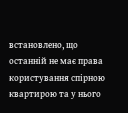встановлено, що останній не має права користування спірною квартирою та у нього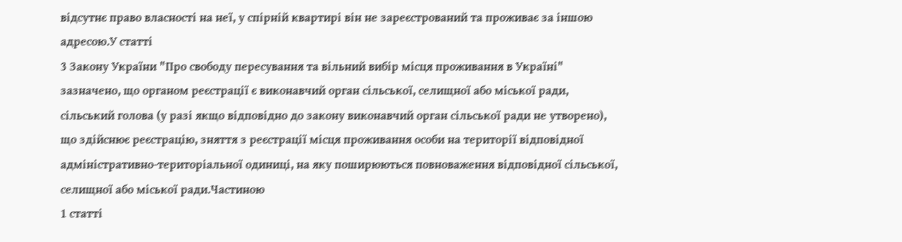відсутнє право власності на неї, у спірній квартирі він не зареєстрований та проживає за іншою адресою.У статті
3 Закону України "Про свободу пересування та вільний вибір місця проживання в Україні" зазначено, що органом реєстрації є виконавчий орган сільської, селищної або міської ради, сільський голова (у разі якщо відповідно до закону виконавчий орган сільської ради не утворено), що здійснює реєстрацію, зняття з реєстрації місця проживання особи на території відповідної адміністративно-територіальної одиниці, на яку поширюються повноваження відповідної сільської, селищної або міської ради.Частиною
1 статті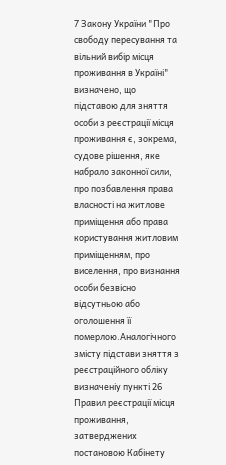7 Закону України "Про свободу пересування та вільний вибір місця проживання в Україні" визначено, що підставою для зняття особи з реєстрації місця проживання є, зокрема, судове рішення, яке набрало законної сили, про позбавлення права власності на житлове приміщення або права користування житловим приміщенням, про виселення, про визнання особи безвісно відсутньою або оголошення її померлою.Аналогічного змісту підстави зняття з реєстраційного обліку визначеніу пункті 26 Правил реєстрації місця проживання, затверджених постановою Кабінету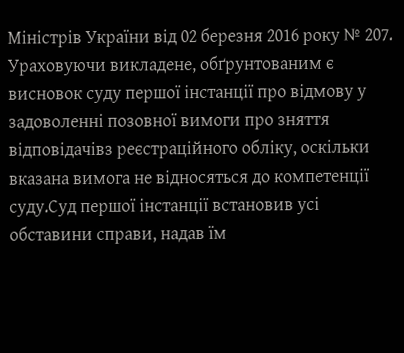Міністрів України від 02 березня 2016 року № 207.
Ураховуючи викладене, обґрунтованим є висновок суду першої інстанції про відмову у задоволенні позовної вимоги про зняття відповідачівз реєстраційного обліку, оскільки вказана вимога не відносяться до компетенції суду.Суд першої інстанції встановив усі обставини справи, надав їм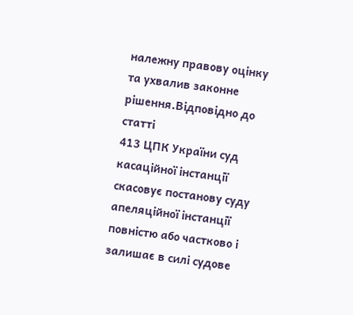належну правову оцінку та ухвалив законне рішення.Відповідно до статті
413 ЦПК України суд касаційної інстанції скасовує постанову суду апеляційної інстанції повністю або частково і залишає в силі судове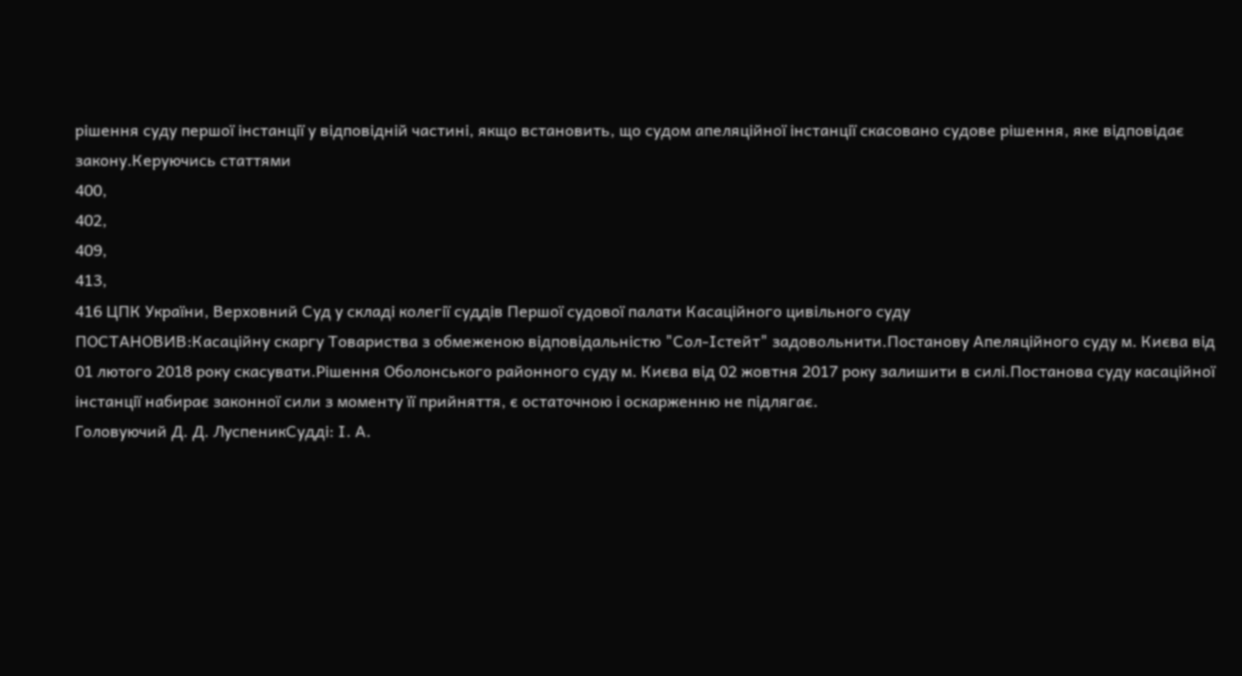рішення суду першої інстанції у відповідній частині, якщо встановить, що судом апеляційної інстанції скасовано судове рішення, яке відповідає закону.Керуючись статтями
400,
402,
409,
413,
416 ЦПК України, Верховний Суд у складі колегії суддів Першої судової палати Касаційного цивільного суду
ПОСТАНОВИВ:Касаційну скаргу Товариства з обмеженою відповідальністю "Сол-Істейт" задовольнити.Постанову Апеляційного суду м. Києва від 01 лютого 2018 року скасувати.Рішення Оболонського районного суду м. Києва від 02 жовтня 2017 року залишити в силі.Постанова суду касаційної інстанції набирає законної сили з моменту її прийняття, є остаточною і оскарженню не підлягає.
Головуючий Д. Д. ЛуспеникСудді: І. А.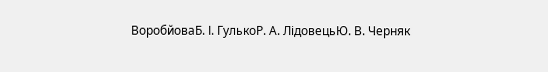ВоробйоваБ. І. ГулькоР. А. ЛідовецьЮ. В. Черняк